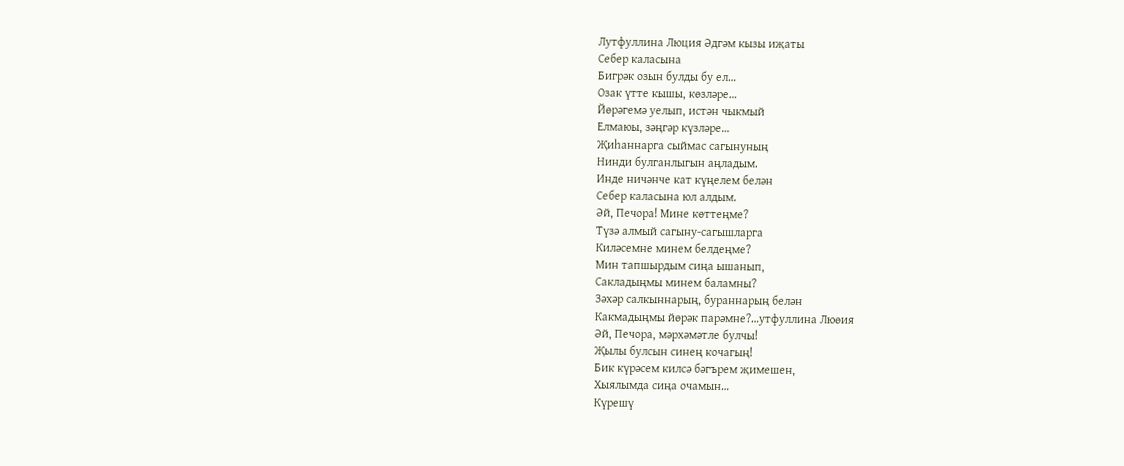Лутфуллина Люция Әдгәм кызы иҗаты
Себер каласына
Бигрәк озын булды бу ел…
Озак үтте кышы, көзләре…
Йөрәгемә уелып, истән чыкмый
Елмаюы, зәңгәр күзләре…
Җиһаннарга сыймас сагынуның
Нинди булганлыгын аңладым.
Инде ничәнче кат күңелем белән
Себер каласына юл алдым.
Әй, Печора! Мине көттеңме?
Түзә алмый сагыну-сагышларга
Киләсемне минем белдеңме?
Мин тапшырдым сиңа ышанып,
Сакладыңмы минем баламны?
Зәхәр салкыннарың, бураннарың белән
Какмадыңмы йөрәк парәмне?…утфуллина Люөия
Әй, Печора, мәрхәмәтле булчы!
Җылы булсын синең кочагың!
Бик күрәсем килсә бәгърем җимешен,
Хыялымда сиңа очамын…
Күрешү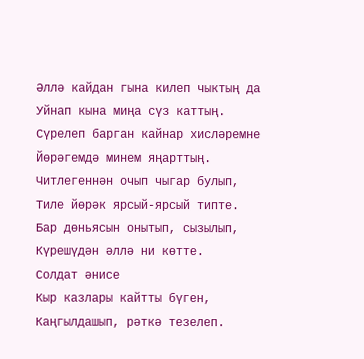Әллә кайдан гына килеп чыктың да
Уйнап кына миңа сүз каттың.
Сүрелеп барган кайнар хисләремне
Йөрәгемдә минем яңарттың.
Читлегеннән очып чыгар булып,
Тиле йөрәк ярсый-ярсый типте.
Бар дөньясын онытып, сызылып,
Күрешүдән әллә ни көтте.
Солдат әнисе
Кыр казлары кайтты бүген,
Каңгылдашып, рәткә тезелеп.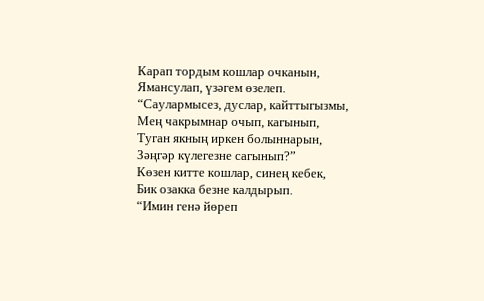Карап тордым кошлар очканын,
Ямансулап, үзәгем өзелеп.
“Саулармысез, дуслар, кайттыгызмы,
Мең чакрымнар очып, кагынып,
Туган якның иркен болыннарын,
Зәңгәр күлегезне сагынып?”
Көзен китте кошлар, синең кебек,
Бик озакка безне калдырып.
“Имин генә йөреп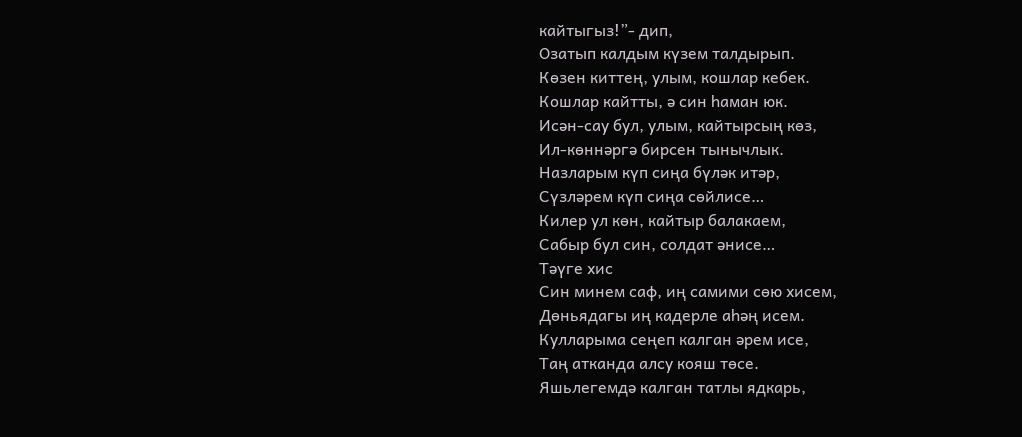кайтыгыз!”- дип,
Озатып калдым күзем талдырып.
Көзен киттең, улым, кошлар кебек.
Кошлар кайтты, ә син һаман юк.
Исән-сау бул, улым, кайтырсың көз,
Ил-көннәргә бирсен тынычлык.
Назларым күп сиңа бүләк итәр,
Сүзләрем күп сиңа сөйлисе…
Килер ул көн, кайтыр балакаем,
Сабыр бул син, солдат әнисе…
Тәүге хис
Син минем саф, иң самими сөю хисем,
Дөньядагы иң кадерле аһәң исем.
Кулларыма сеңеп калган әрем исе,
Таң атканда алсу кояш төсе.
Яшьлегемдә калган татлы ядкарь,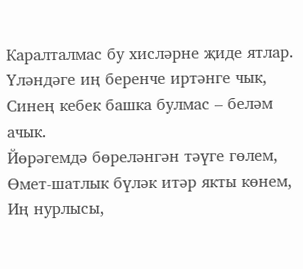Каралталмас бу хисләрне җиде ятлар.
Үләндәге иң беренче иртәнге чык,
Синең кебек башка булмас – беләм ачык.
Йөрәгемдә бөреләнгән тәүге гөлем,
Өмет-шатлык бүләк итәр якты көнем,
Иң нурлысы,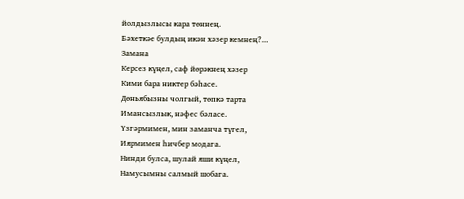йолдызлысы кара төннең.
Бәхеткәе булдың икән хәзер кемнең?…
Замана
Керсез күңел, саф йөрәкнең хәзер
Кими бара никтер бәһасе.
Дөньябызны чолгый, төпкә тарта
Имансызлык, нәфес бәласе.
Үзгәрмимен, мин заманча түгел,
Иярмимен һичбер модага.
Нинди булса, шулай яши күңел,
Намусымны салмый шобага.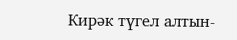Кирәк түгел алтын-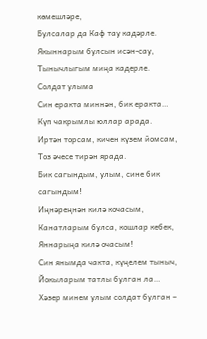көмешләре,
Булсалар да Каф тау кадәрле.
Якыннарым булсын исән-сау,
Тынычлыгым миңа кадерле.
Солдат улыма
Син еракта миннән, бик еракта…
Күп чакрымлы юллар арада.
Иртән торсам, кичен күзем йомсам,
Тоз әчесе тирән ярада.
Бик сагындым, улым, сине бик сагындым!
Иңнәреңнән килә кочасым,
Канатларым булса, кошлар кебек,
Яннарыңа килә очасым!
Син янымда чакта, күңелем тыныч,
Йокыларым татлы булган ла…
Хәзер минем улым солдат булган –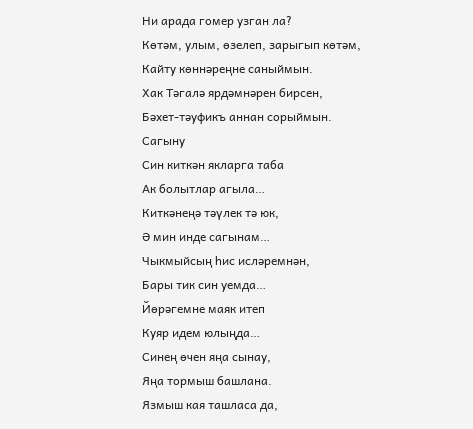Ни арада гомер узган ла?
Көтәм, улым, өзелеп, зарыгып көтәм,
Кайту көннәреңне саныймын.
Хак Тәгалә ярдәмнәрен бирсен,
Бәхет-тәуфикъ аннан сорыймын.
Сагыну
Син киткән якларга таба
Ак болытлар агыла…
Киткәнеңә тәүлек тә юк,
Ә мин инде сагынам…
Чыкмыйсың һис исләремнән,
Бары тик син уемда…
Йөрәгемне маяк итеп
Куяр идем юлыңда…
Синең өчен яңа сынау,
Яңа тормыш башлана.
Язмыш кая ташласа да,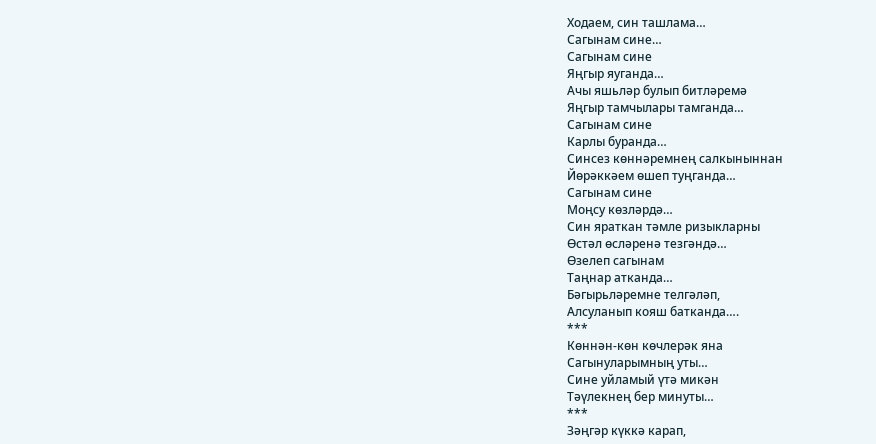Ходаем, син ташлама…
Сагынам сине…
Сагынам сине
Яңгыр яуганда…
Ачы яшьләр булып битләремә
Яңгыр тамчылары тамганда…
Сагынам сине
Карлы буранда…
Синсез көннәремнең салкыныннан
Йөрәккәем өшеп туңганда…
Сагынам сине
Моңсу көзләрдә…
Син яраткан тәмле ризыкларны
Өстәл өсләренә тезгәндә…
Өзелеп сагынам
Таңнар атканда…
Бәгырьләремне телгәләп,
Алсуланып кояш батканда….
***
Көннән-көн көчлерәк яна
Сагынуларымның уты…
Сине уйламый үтә микән
Тәүлекнең бер минуты…
***
Зәңгәр күккә карап,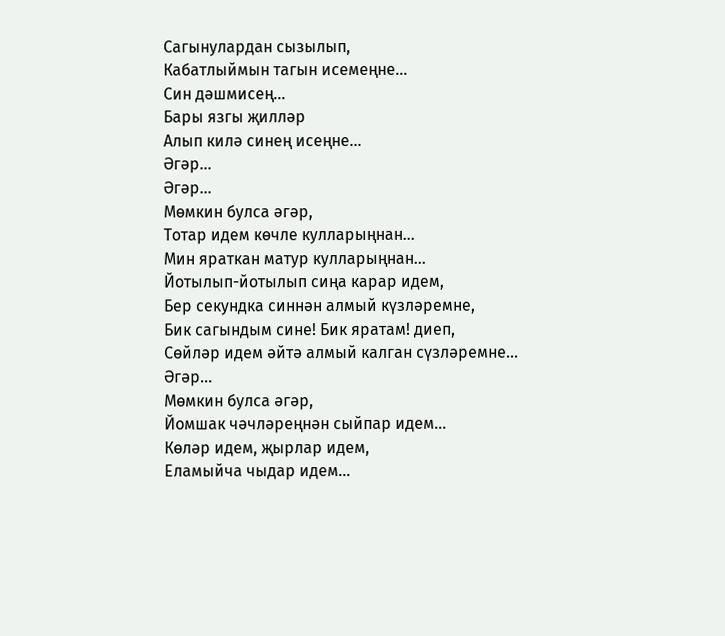Сагынулардан сызылып,
Кабатлыймын тагын исемеңне…
Син дәшмисең…
Бары язгы җилләр
Алып килә синең исеңне…
Әгәр…
Әгәр…
Мөмкин булса әгәр,
Тотар идем көчле кулларыңнан…
Мин яраткан матур кулларыңнан…
Йотылып-йотылып сиңа карар идем,
Бер секундка синнән алмый күзләремне,
Бик сагындым сине! Бик яратам! диеп,
Сөйләр идем әйтә алмый калган сүзләремне…
Әгәр…
Мөмкин булса әгәр,
Йомшак чәчләреңнән сыйпар идем…
Көләр идем, җырлар идем,
Еламыйча чыдар идем…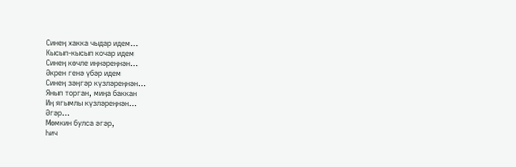Синең хакка чыдар идем…
Кысып-кысып кочар идем
Синең көчле иңнәреңнән…
Әкрен генә үбәр идем
Синең зәңгәр күзләреңнән…
Янып торган, миңа баккан
Иң ягымлы күзләреңнән…
Әгәр…
Мөмкин булса әгәр,
Һич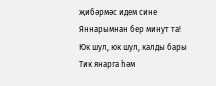җибәрмәс идем сине
Яннарымнан бер минут та!
Юк шул, юк шул, калды бары
Тик янарга һәм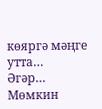көяргә мәңге утта…
Әгәр…
Мөмкин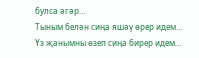булса әгәр…
Тыным белән сиңа яшәү өрер идем…
Үз җанымны өзеп сиңа бирер идем…